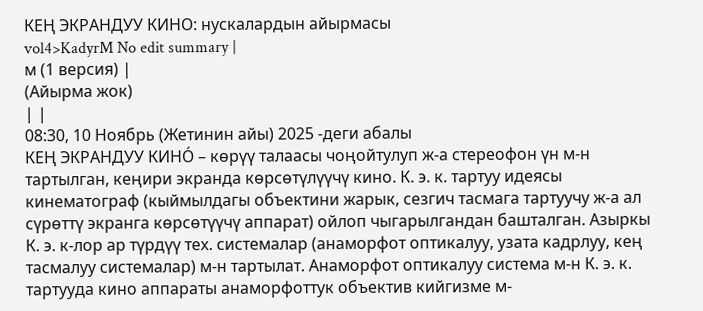КЕҢ ЭКРАНДУУ КИНО: нускалардын айырмасы
vol4>KadyrM No edit summary |
м (1 версия) |
(Айырма жок)
| |
08:30, 10 Ноябрь (Жетинин айы) 2025 -деги абалы
КЕҢ ЭКРАНДУУ КИНО́ – көрүү талаасы чоңойтулуп ж-а стереофон үн м-н тартылган, кеңири экранда көрсөтүлүүчү кино. К. э. к. тартуу идеясы кинематограф (кыймылдагы объектини жарык, сезгич тасмага тартуучу ж-а ал сүрөттү экранга көрсөтүүчү аппарат) ойлоп чыгарылгандан башталган. Азыркы К. э. к-лор ар түрдүү тех. системалар (анаморфот оптикалуу, узата кадрлуу, кең тасмалуу системалар) м-н тартылат. Анаморфот оптикалуу система м-н К. э. к. тартууда кино аппараты анаморфоттук объектив кийгизме м-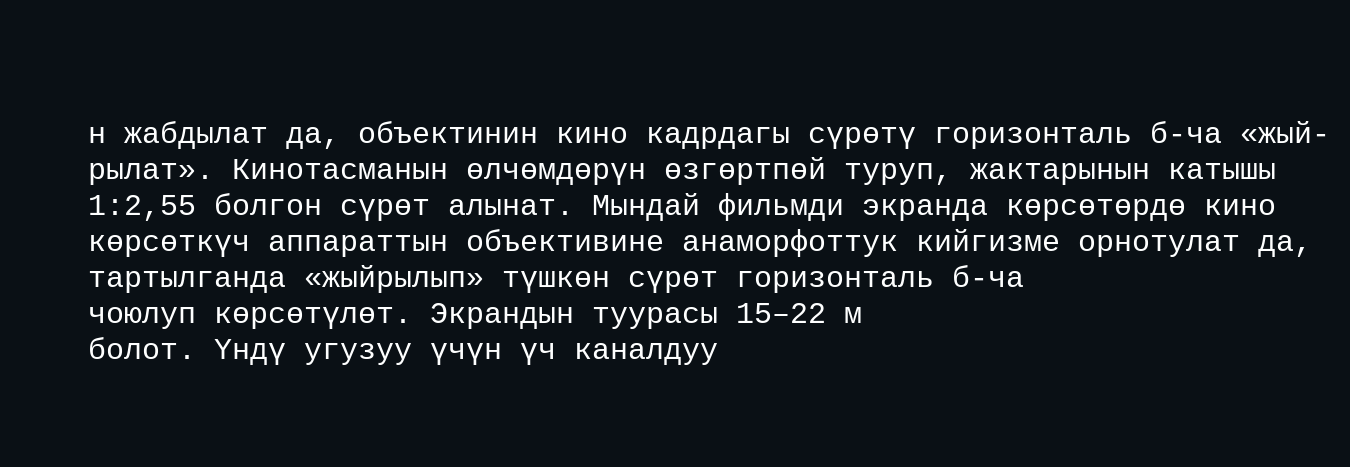н жабдылат да, объектинин кино кадрдагы сүрөтү горизонталь б-ча «жый-
рылат». Кинотасманын өлчөмдөрүн өзгөртпөй туруп, жактарынын катышы 1:2,55 болгон сүрөт алынат. Мындай фильмди экранда көрсөтөрдө кино көрсөткүч аппараттын объективине анаморфоттук кийгизме орнотулат да, тартылганда «жыйрылып» түшкөн сүрөт горизонталь б-ча
чоюлуп көрсөтүлөт. Экрандын туурасы 15–22 м
болот. Үндү угузуу үчүн үч каналдуу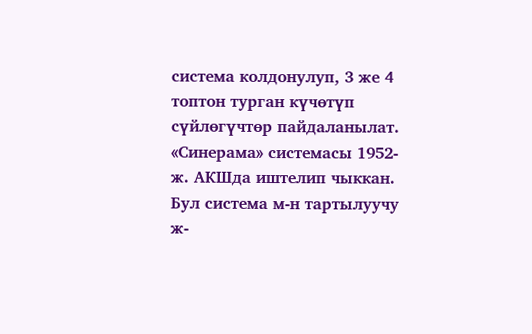система колдонулуп, 3 же 4 топтон турган күчөтүп сүйлөгүчтөр пайдаланылат. «Синерама» системасы 1952-ж. АКШда иштелип чыккан. Бул система м-н тартылуучу ж-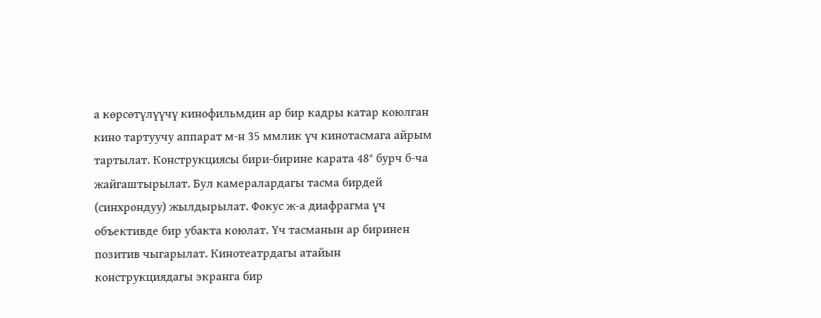а көрсөтүлүүчү кинофильмдин ар бир кадры катар коюлган кино тартуучу аппарат м-н 35 ммлик үч кинотасмага айрым тартылат. Конструкциясы бири-бирине карата 48° бурч б-ча жайгаштырылат. Бул камералардагы тасма бирдей (синхрондуу) жылдырылат. Фокус ж-а диафрагма үч объективде бир убакта коюлат. Үч тасманын ар биринен позитив чыгарылат. Кинотеатрдагы атайын конструкциядагы экранга бир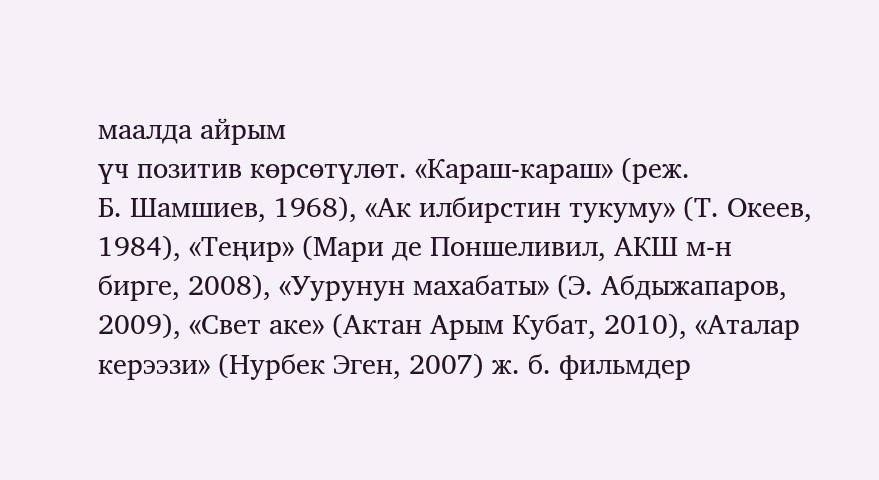маалда айрым
үч позитив көрсөтүлөт. «Караш-караш» (реж.
Б. Шамшиев, 1968), «Ак илбирстин тукуму» (Т. Океев, 1984), «Теңир» (Мари де Поншеливил, АКШ м-н бирге, 2008), «Уурунун махабаты» (Э. Абдыжапаров, 2009), «Свет аке» (Актан Арым Кубат, 2010), «Аталар керээзи» (Нурбек Эген, 2007) ж. б. фильмдер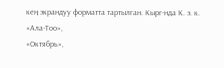кең экрандуу форматта тартылган. Кырг-нда К. э. к. «Ала-Тоо»,
«Октябрь»,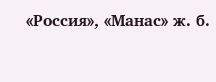«Россия», «Манас» ж. б.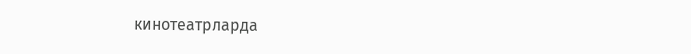кинотеатрларда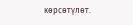көрсөтүлөт.